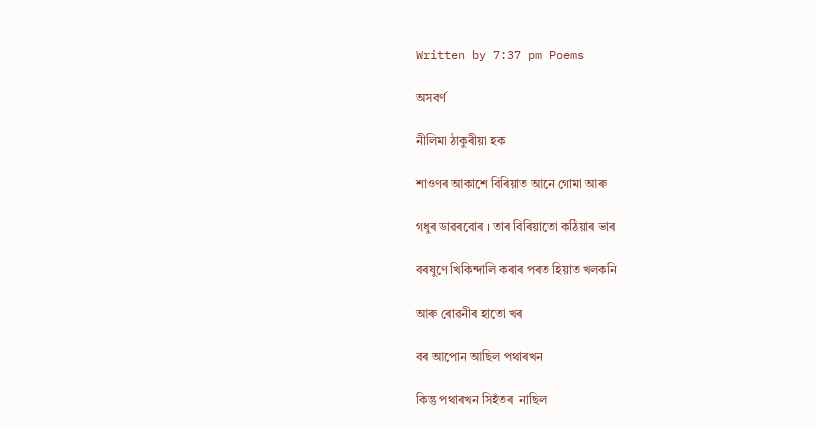Written by 7:37 pm Poems

অসবৰ্ণ

নীলিমা ঠাকুৰীয়া হক

শাওণৰ আকাশে বিৰিয়াত আনে গোমা আৰু

গধুৰ ডাৱৰবোৰ । তাৰ বিৰিয়াতো কঠিয়াৰ ভাৰ

বৰষুণে খিকিন্দালি কৰাৰ পৰত হিয়াত খলকনি

আৰু ৰোৱনীৰ হাতো খৰ

বৰ আপোন আছিল পথাৰখন

কিন্তু পথাৰখন সিহঁতৰ  নাছিল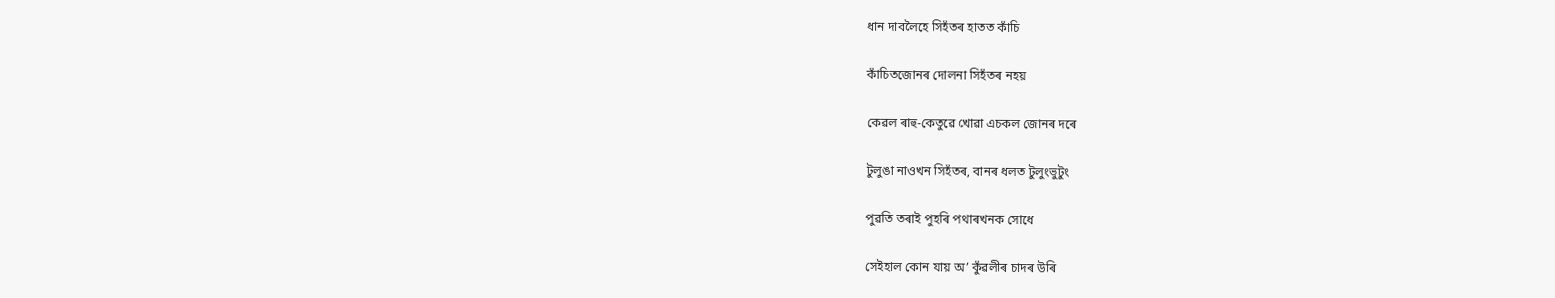ধান দাবলৈহে সিহঁতৰ হাতত কাঁচি

কাঁচিতজোনৰ দোলনা সিহঁতৰ নহয়

কেৱল ৰাহু-কেতুৱে খোৱা এচকল জোনৰ দৰে

টুলুঙা নাওখন সিহঁতৰ, বানৰ ধলত টুলুংভুটুং

পুৱতি তৰাই পুহৰি পথাৰখনক সোধে

সেইহাল কোন যায় অ’ কুঁৱলীৰ চাদৰ উৰি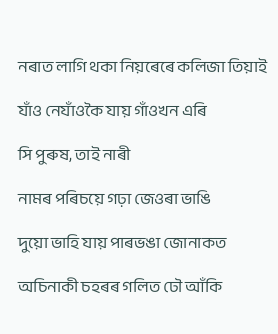নৰাত লাগি থকা নিয়ৰেৰে কলিজা তিয়াই

যাঁও নেযাঁওকৈ যায় গাঁওখন এৰি

সি পুৰুষ, তাই নাৰী

নামৰ পৰিচয়ে গঢ়া জেওৰা ভাঙি

দুয়ো ভাহি যায় পাৰভঙা জোনাকত

অচিনাকী চহৰৰ গলিত ঢৌ আঁকি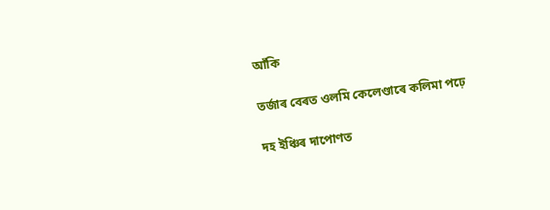আঁকি

তৰ্জাৰ বেৰত ওলমি কেলেণ্ডাৰে কলিমা পঢ়ে

দহ ইঞ্চিৰ দাপোণত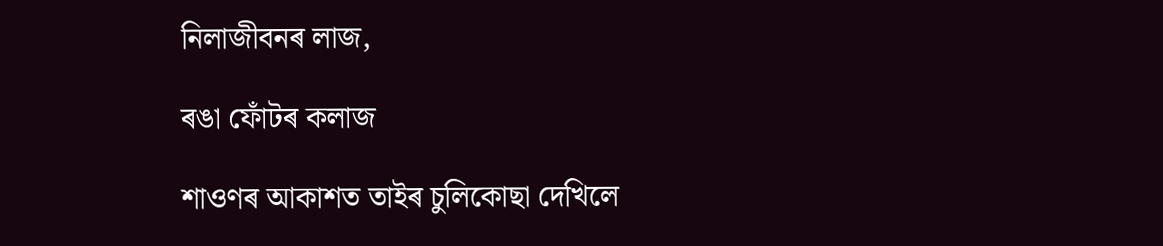নিলাজীবনৰ লাজ,

ৰঙা ফোঁটৰ কলাজ

শাওণৰ আকাশত তাইৰ চুলিকোছা দেখিলে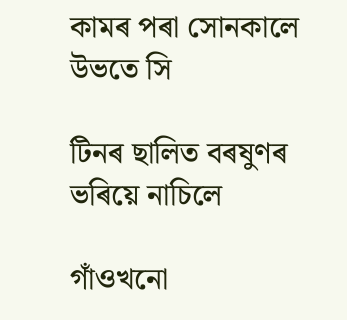কামৰ পৰা সোনকালে উভতে সি

টিনৰ ছালিত বৰষুণৰ ভৰিয়ে নাচিলে

গাঁওখনো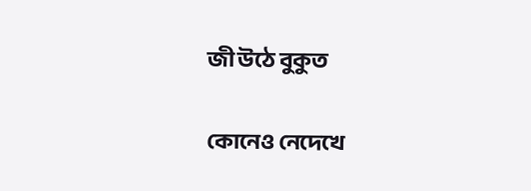জী উঠে বুকুত

কোনেও নেদেখে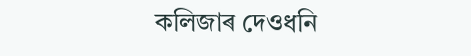কলিজাৰ দেওধনি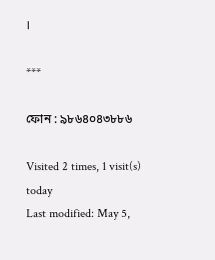।

***

ফোন : ৯৮৬৪০৪৩৮৮৬

Visited 2 times, 1 visit(s) today
Last modified: May 5,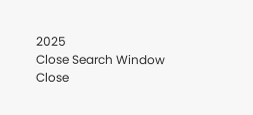2025
Close Search Window
Close